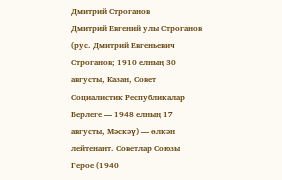Дмитрий Строганов
Дмитрий Евгений улы Строганов (рус. Дмитрий Евгеньевич Строганов; 1910 елның 30 августы, Казан, Совет Социалистик Республикалар Берлеге — 1948 елның 17 августы, Мәскәү) — өлкән лейтенант. Советлар Союзы Герое (1940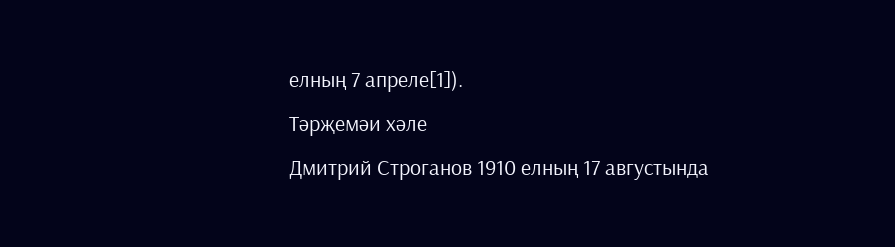елның 7 апреле[1]).
Тәрҗемәи хәле
Дмитрий Строганов 1910 елның 17 августында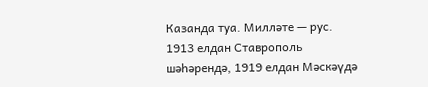Казанда туа. Милләте — рус.
1913 елдан Ставрополь шәһәрендә, 1919 елдан Мәскәүдә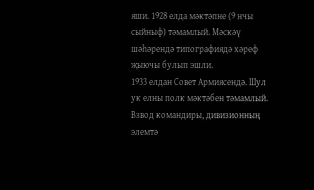яши. 1928 елда мәктәпне (9 нчы сыйныф) тәмамлый. Мәскәү шәһәрендә типографиядә хәреф җыючы булып эшли.
1933 елдан Совет Армиясендә. Шул ук елны полк мәктәбен тәмамлый. Взвод командиры, дивизионның элемтә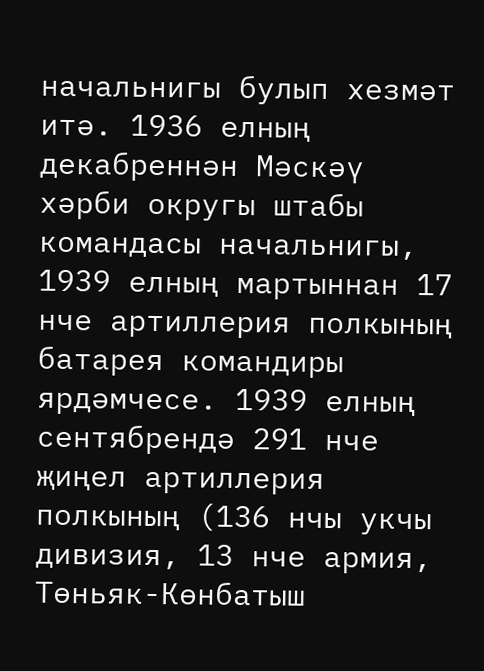начальнигы булып хезмәт итә. 1936 елның декабреннән Мәскәү хәрби округы штабы командасы начальнигы, 1939 елның мартыннан 17 нче артиллерия полкының батарея командиры ярдәмчесе. 1939 елның сентябрендә 291 нче җиңел артиллерия полкының (136 нчы укчы дивизия, 13 нче армия, Төньяк-Көнбатыш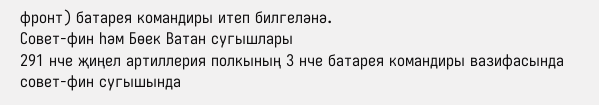фронт) батарея командиры итеп билгеләнә.
Совет-фин һәм Бөек Ватан сугышлары
291 нче җиңел артиллерия полкының 3 нче батарея командиры вазифасында совет-фин сугышында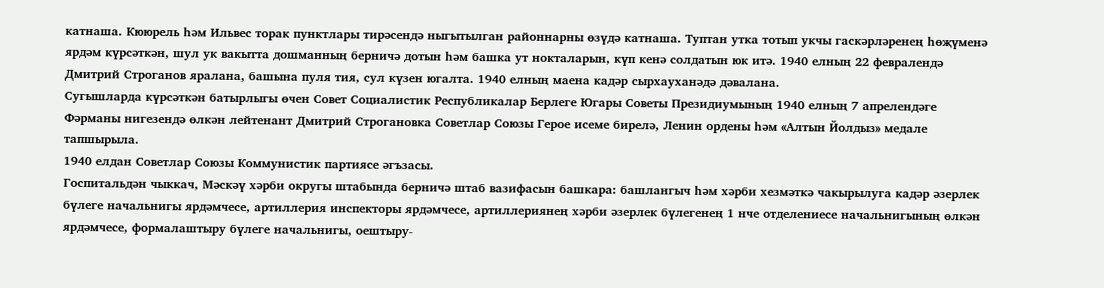катнаша. Кююрель һәм Ильвес торак пунктлары тирәсендә ныгытылган районнарны өзүдә катнаша. Туптан утка тотып укчы гаскәрләренең һөҗүменә ярдәм күрсәткән, шул ук вакытта дошманның берничә дотын һәм башка ут нокталарын, күп кенә солдатын юк итә. 1940 елның 22 февралендә Дмитрий Строганов яралана, башына пуля тия, сул күзен югалта. 1940 елның маена кадәр сырхауханәдә дәвалана.
Сугышларда күрсәткән батырлыгы өчен Совет Социалистик Республикалар Берлеге Югары Советы Президиумының 1940 елның 7 апрелендәге Фәрманы нигезендә өлкән лейтенант Дмитрий Строгановка Советлар Союзы Герое исеме бирелә, Ленин ордены һәм «Алтын Йолдыз» медале тапшырыла.
1940 елдан Советлар Союзы Коммунистик партиясе әгъзасы.
Госпитальдән чыккач, Мәскәү хәрби округы штабында берничә штаб вазифасын башкара: башлангыч һәм хәрби хезмәткә чакырылуга кадәр әзерлек бүлеге начальнигы ярдәмчесе, артиллерия инспекторы ярдәмчесе, артиллериянең хәрби әзерлек бүлегенең 1 нче отделениесе начальнигының өлкән ярдәмчесе, формалаштыру бүлеге начальнигы, оештыру-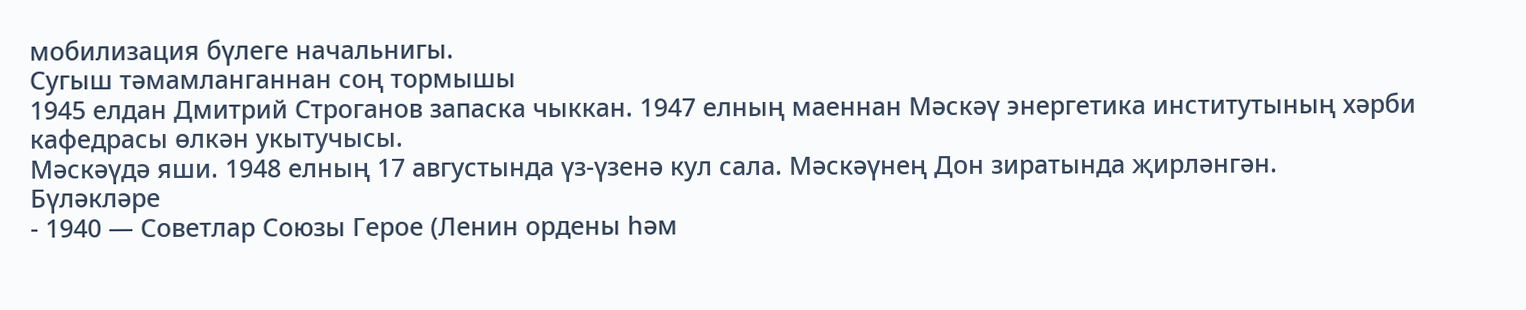мобилизация бүлеге начальнигы.
Сугыш тәмамланганнан соң тормышы
1945 елдан Дмитрий Строганов запаска чыккан. 1947 елның маеннан Мәскәү энергетика институтының хәрби кафедрасы өлкән укытучысы.
Мәскәүдә яши. 1948 елның 17 августында үз-үзенә кул сала. Мәскәүнең Дон зиратында җирләнгән.
Бүләкләре
- 1940 — Советлар Союзы Герое (Ленин ордены һәм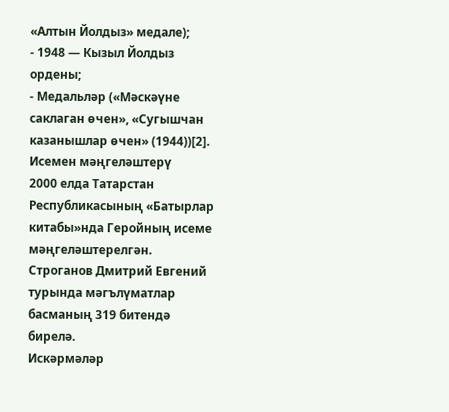«Алтын Йолдыз» медале);
- 1948 — Кызыл Йолдыз ордены;
- Медальләр («Мәскәүне саклаган өчен», «Сугышчан казанышлар өчен» (1944))[2].
Исемен мәңгеләштерү
2000 елда Татарстан Республикасының «Батырлар китабы»нда Геройның исеме мәңгеләштерелгән. Строганов Дмитрий Евгений турында мәгълүматлар басманың 319 битендә бирелә.
Искәрмәләр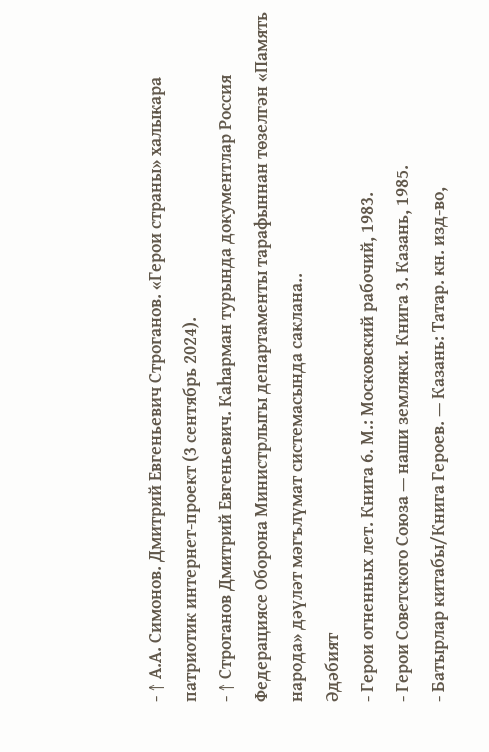- ↑ А.А. Симонов. Дмитрий Евгеньевич Строганов. «Герои страны» халыкара патриотик интернет-проект (3 сентябрь 2024).
- ↑ Строганов Дмитрий Евгеньевич. Каһарман турында документлар Россия Федерациясе Оборона Министрлыгы департаменты тарафыннан төзелгән «Память народа» дәүләт мәгълүмат системасында саклана..
Әдәбият
- Герои огненных лет. Книга 6. М.: Московский рабочий, 1983.
- Герои Советского Союза — наши земляки. Книга 3. Казань, 1985.
- Батырлар китабы/Книга Героев. — Казань: Татар. кн. изд-во,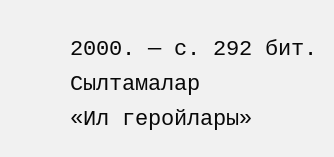2000. — с. 292 бит.
Сылтамалар
«Ил геройлары»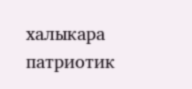халыкара патриотик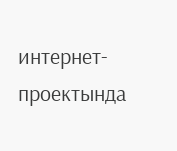интернет-проектында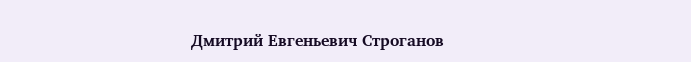Дмитрий Евгеньевич Строганов